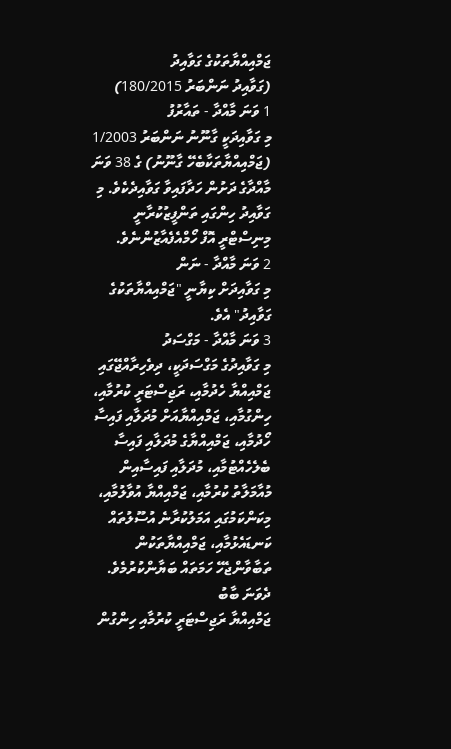ޖަމްއިއްޔާތަކުގެ ގަވާއިދު
(ގަވާއިދު ނަންބަރު 180/2015)
1 ވަނަ މާއްދާ - ތައާރުފު
މި ގަވާއިދަކީ ގާނޫނު ނަންބަރު 1/2003 (ޖަމްއިއްޔާތަކާބެހޭ ގާނޫނު) ގެ 38 ވަނަ މާއްދާގެ ދަށުން ހަދާފައިވާ ގަވާއިދެކެވެ. މި ގަވާއިދު ހިންގައި ތަންފީޒުކުރާނީ މިނިސްޓްރީ އޮފް ހޯމްއެފެއާޒުންނެވެ.
2 ވަނަ މާއްދާ - ނަން
މި ގަވާއިދަށް ކިޔާނީ "ޖަމްއިއްޔާތަކުގެ ގަވާއިދު" އެވެ.
3 ވަނަ މާއްދާ - މަގްސަދު
މި ގަވާއިދުގެ މަގްސަދަކީ، ދިވެހިރާއްޖޭގައި ޖަމްއިއްޔާ ހެދުމާއި، ރަޖިސްޓަރީ ކުރުމާއި، ހިންގުމާއި، ޖަމްއިއްޔާއަށް މުދަލާއި ފައިސާ ހޯދުމާއި، ޖަމްއިއްޔާގެ މުދަލާއި ފައިސާ ބެލެހެއްޓުމާއި، މުދަލާއި ފައިސާއިން މުއާމަލާތު ކުރުމާއި، ޖަމްއިއްޔާ އުވާލުމާއި، މިކަންކަމުގައި އަމަލުކުރާނެ އުސޫލުތައް ކަނޑައެޅުމާއި، ޖަމްއިއްޔާތަކުން ތަބާވާންޖެހޭ ހަމަތައް ބަޔާންކުރުމެވެ.
ދެވަނަ ބާބު
ޖަމްއިއްޔާ ރަޖިސްޓަރީ ކުރުމާއި ހިންގުން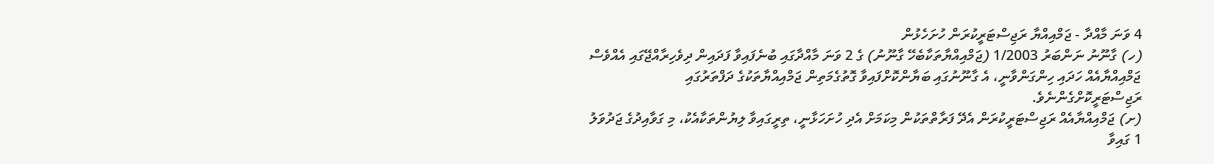4 ވަނަ މާއްދާ - ޖަމްއިއްޔާ ރަޖިސްޓަރީކުރަން ހުށަހެޅުން
(ހ) ގާނޫނު ނަންބަރު 1/2003 (ޖަމްއިއްޔާތަކާބެހޭ ގާނޫނު) ގެ 2 ވަނަ މާއްދާގައި ބުނެފައިވާ ފަދައިން ދިވެހިރާއްޖޭގައި އެއްވެސް ޖަމްއިއްޔާއެއް ހަދައި ހިންގަންވާނީ، އެ ގާނޫނުގައި ބަޔާންކޮށްފައިވާ ގޮތުގެމަތިން ޖަމްއިއްޔާތަކުގެ ދަފްތަރުގައި ރަޖިސްޓަރީކޮށްގެންނެވެ.
(ށ) ޖަމްއިއްޔާއެއް ރަޖިސްޓަރީކުރަން އެދޭ ފަރާތްތަކުން މިކަމަށް އެދި ހުށަހަޅާނީ، ތިރީގައިވާ ލިޔުންތަކާއެކު، މި ގަވާއިދުގެ ޖަދުވަލު 1 ގައިވާ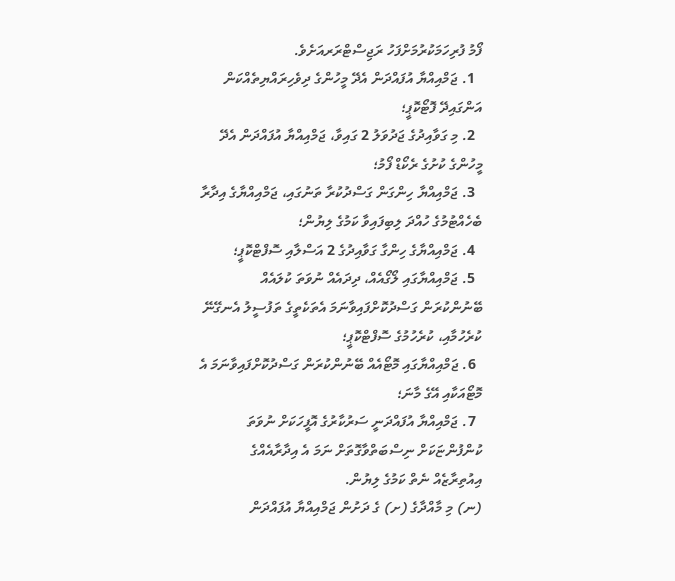ފޯމު ފުރިހަމަކުރުމަށްފަހު ރަޖިސްޓްރަރއަށެވެ.
  1. ޖަމްއިއްޔާ އުފައްދަން އެދޭ މީހުންގެ ދިވެހިރައްޔިތެއްކަން އަންގައިދޭ ފޮޓޯކޮޕީ؛
  2. މި ގަވާއިދުގެ ޖަދުވަލު 2 ގައިވާ، ޖަމްއިއްޔާ އުފައްދަން އެދޭ މީހުންގެ ކުށުގެ ރެކޯޑް ފޯމު؛
  3. ޖަމްއިއްޔާ ހިންގަން ގަސްދުކުރާ ތަނުގައި، ޖަމްއިއްޔާގެ އިދާރާ ބެހެއްޓުމުގެ ހުއްދަ ލިބިފައިވާ ކަމުގެ ލިޔުން؛
  4. ޖަމްއިއްޔާގެ ހިންގާ ގަވާއިދުގެ 2 އަސްލާއި ސޮފްޓްކޮޕީ؛
  5. ޖަމްއިއްޔާގައި ލޯގޯއެއް، ދިދައެއް ނުވަތަ ކުލައެއް ބޭނުންކުރަން ގަސްދުކޮށްފައިވާނަމަ އެތަކެތީގެ ތަފުސީލު އެނގޭނޭ ކުރެހުމާއި، ކުރެހުމުގެ ސޮފްޓްކޮޕީ؛
  6. ޖަމްއިއްޔާގައި މޮޓޯއެއް ބޭނުންކުރަން ގަސްދުކޮށްފައިވާނަމަ އެ މޮޓޯއަކާއި އޭގެ މާނަ؛
  7. ޖަމްއިއްޔާ އުފައްދަނީ ސަރުކާރުގެ އޮފީހަކަށް ނުވަތަ ކުންފުންޏަކަށް ނިސްބަތްވާގޮތަށް ނަމަ އެ އިދާރާއެއްގެ އިއުތިރާޒެއް ނެތް ކަމުގެ ލިޔުން.
(ނ) މި މާއްދާގެ (ށ) ގެ ދަށުން ޖަމްއިއްޔާ އުފައްދަން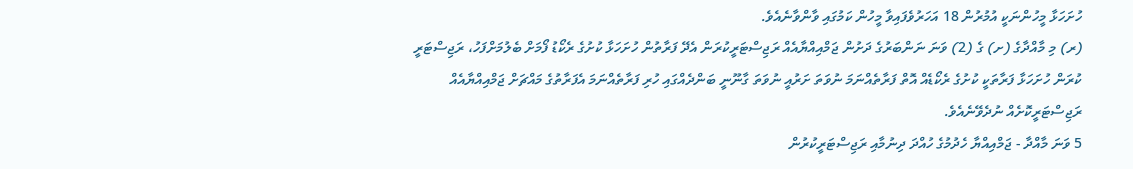ހުށަހަޅާ މީހުންނަކީ އުމުރުން 18 އަހަރުވެފައިވާ މީހުން ކަމުގައި ވާންވާނެއެވެ.
(ރ) މި މާއްދާގެ (ށ) ގެ (2) ވަނަ ނަންބަރުގެ ދަށުން ޖަމްއިއްޔާއެއް ރަޖިސްޓަރީކުރަން އެދޭ ފަރާތުން ހުށަހަޅާ ކުށުގެ ރެކޯޑު ފޯމަށް ބެލުމަށްފަހު، ރަޖިސްޓަރީ ކުރަން ހުށަހަޅާ ފަރާތަކީ ކުށުގެ ރެކޯޑެއް އޮތް ފަރާތެއްނަމަ ނުވަތަ ށަރުއީ ނުވަތަ ގާނޫނީ ބަންދެއްގައި ހުރި ފަރާތެއްނަމަ އެފަރާތުގެ މައްޗަށް ޖަމްއިއްޔާއެއް ރަޖިސްޓަރީކޮށެއް ނުދެވޭނެއެވެ.
5 ވަނަ މާއްދާ - ޖަމްއިއްޔާ ހެދުމުގެ ހުއްދަ ދިނުމާއި ރަޖިސްޓަރީކުރުން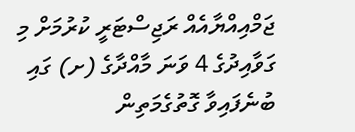ޖަމްއިއްޔާއެއް ރަޖިސްޓަރީ ކުރުމަށް މި ގަވާއިދުގެ 4 ވަނަ މާއްދާގެ (ށ) ގައި ބުނެފައިވާ ގޮތުގެމަތިން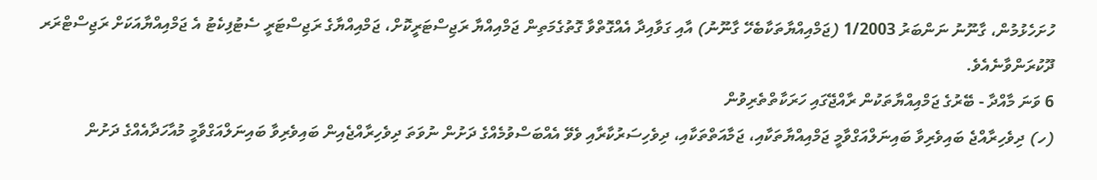ހުށަހެޅުމުން، ގާނޫނު ނަންބަރު 1/2003 (ޖަމްއިއްޔާތަކާބެހޭ ގާނޫނު) އާއި ގަވާއިދާ އެއްގޮތްވާ ގޮތުގެމަތިން ޖަމްއިއްޔާ ރަޖިސްޓަރީކޮށް، ޖަމްއިއްޔާގެ ރަޖިސްޓަރީ ސެޓުފިކެޓު އެ ޖަމްއިއްޔާއަކަށް ރަޖިސްޓްރަރ ދޫކުރަންވާނެއެވެ.
6 ވަނަ މާއްދާ - ބޭރުގެ ޖަމްއިއްޔާތަކުން ރާއްޖޭގައި ހަރަކާތްތެރިވުން
(ހ) ދިވެހިރާއްޖެ ބައިވެރިވާ ބައިނަލްއަގްވާމީ ޖަމްއިއްޔާތަކާއި، ޖަމާއަތްތަކާއި، ދިވެހިސަރުކާރާއި ވެވޭ އެއްބަސްވުމެއްގެ ދަށުން ނުވަތަ ދިވެހިރާއްޖެއިން ބައިވެރިވާ ބައިނަލްއަގްވާމީ މުއާހަދާއެއްގެ ދަށުން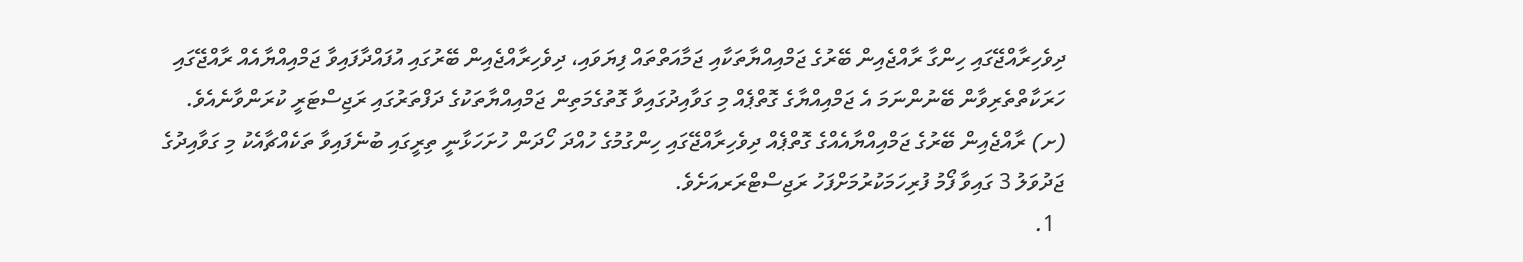ދިވެހިރާއްޖޭގައި ހިންގާ ރާއްޖެއިން ބޭރުގެ ޖަމްއިއްޔާތަކާއި ޖަމާއަތްތައް ފިޔަވައި، ދިވެހިރާއްޖެއިން ބޭރުގައި އުފައްދާފައިވާ ޖަމްއިއްޔާއެއް ރާއްޖޭގައި ހަރަކާތްތެރިވާން ބޭނުންނަމަ އެ ޖަމްއިއްޔާގެ ގޮތްޕެއް މި ގަވާއިދުގައިވާ ގޮތުގެމަތިން ޖަމްއިއްޔާތަކުގެ ދަފްތަރުގައި ރަޖިސްޓަރީ ކުރަންވާނެއެވެ.
(ށ) ރާއްޖެއިން ބޭރުގެ ޖަމްއިއްޔާއެއްގެ ގޮތްޕެއް ދިވެހިރާއްޖޭގައި ހިންގުމުގެ ހުއްދަ ހޯދަން ހުށަހަޅާނީ ތިރީގައި ބުނެފައިވާ ތަކެއްޗާއެކު މި ގަވާއިދުގެ ޖަދުވަލު 3 ގައިވާ ފޯމު ފުރިހަމަކުރުމަށްފަހު ރަޖިސްޓްރަރއަށެވެ.
  1.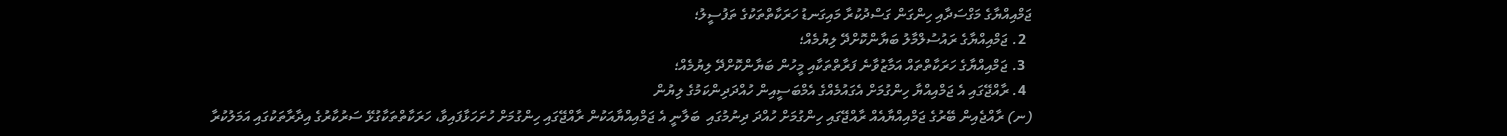ޖަމްއިއްޔާގެ މަގްސަދާއި ހިންގަން ގަސްދުކުރާ މައިގަނޑު ހަރަކާތްތަކުގެ ތަފުސީލު؛
  2. ޖަމްއިއްޔާގެ ރައުސުލްމާލު ބަޔާންކޮށްދޭ ލިޔުމެއް؛
  3. ޖަމްއިއްޔާގެ ހަރަކާތްތައް އަމާޒުވާނެ ފަރާތްތަކާއި މީހުން ބަޔާންކޮށްދޭ ލިޔުމެއް؛
  4. ރާއްޖޭގައި އެ ޖަމްއިއްޔާ ހިންގުމަށް އެގައުމެއްގެ އެމްބަސީއިން ހުއްދަދިންކަމުގެ ލިޔުން
(ނ) ރާއްޖެއިން ބޭރުގެ ޖަމްއިއްޔާއެއް ރާއްޖޭގައި ހިންގުމަށް ހުއްދަ ދިނުމުގައި  ބަލާނީ އެ ޖަމްއިއްޔާއަކުން ރާއްޖޭގައި ހިންގުމަށް ހުށަހަޅާފައިވާ، ހަރަކާތްތަކާގުޅޭ ސަރުކާރުގެ އިދާރާތަކުގައި އަމަލުކުރާ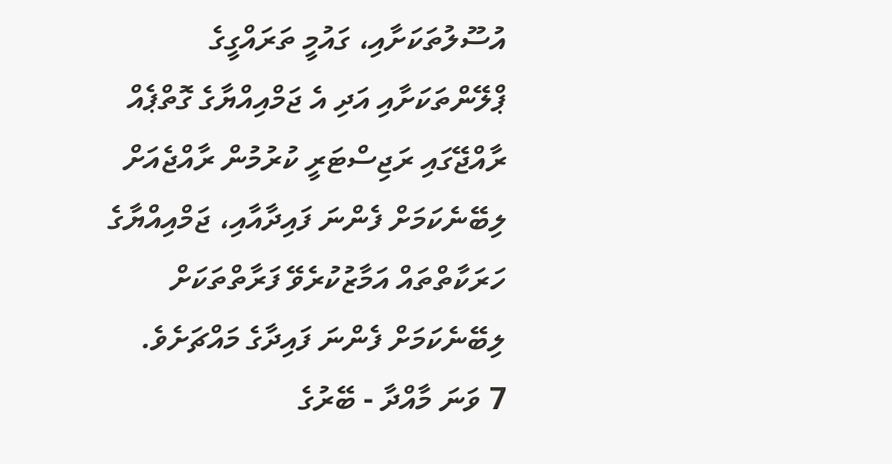އުސޫލުތަކަށާއި، ގައުމީ ތަރައްގީގެ ޕްލޭންތަކަށާއި އަދި އެ ޖަމްއިއްޔާގެ ގޮތްޕެއް ރާއްޖޭގައި ރަޖިސްޓަރީ ކުރުމުން ރާއްޖެއަށް ލިބޭނެކަމަށް ފެންނަ ފައިދާއާއި، ޖަމްއިއްޔާގެ ހަރަކާތްތައް އަމާޒުކުރެވޭ ފަރާތްތަކަށް ލިބޭނެކަމަށް ފެންނަ ފައިދާގެ މައްޗަށެވެ.
7 ވަނަ މާއްދާ - ބޭރުގެ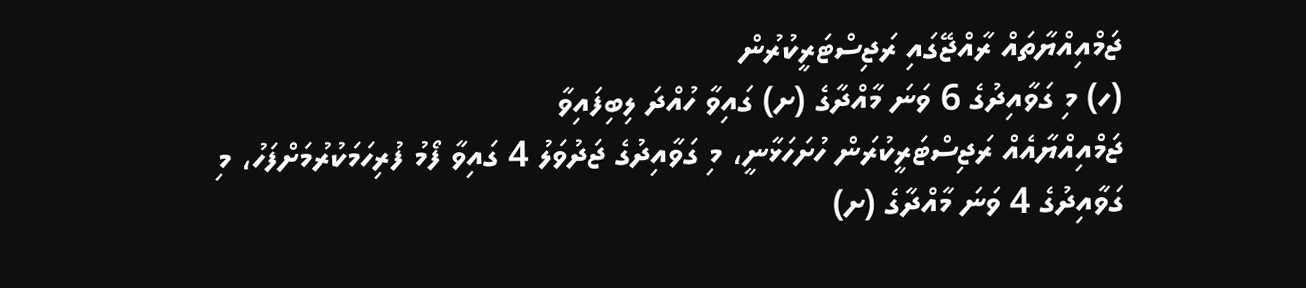ޖަމްއިއްޔާތައް ރާއްޖޭގައި ރަޖިސްޓަރީކުރުން
(ހ) މި ގަވާއިދުގެ 6 ވަނަ މާއްދާގެ (ށ) ގައިވާ ހުއްދަ ލިބިފައިވާ
ޖަމްއިއްޔާއެއް ރަޖިސްޓަރީކުރަން ހުށަހަޅާނީ، މި ގަވާއިދުގެ ޖަދުވަލު 4 ގައިވާ ފޯމު ފުރިހަމަކުރުމަށްފަހު، މި ގަވާއިދުގެ 4 ވަނަ މާއްދާގެ (ށ)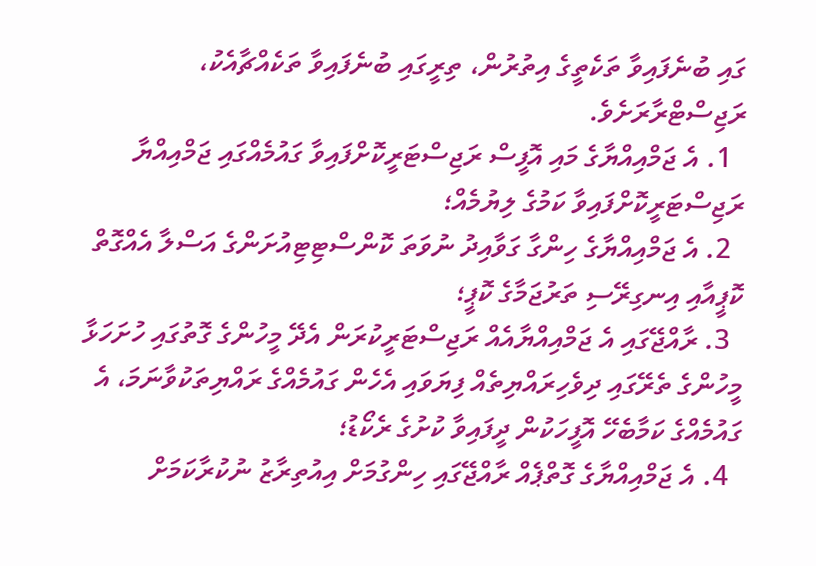ގައި ބުނެފައިވާ ތަކެތީގެ އިތުރުން، ތިރީގައި ބުނެފައިވާ ތަކެއްޗާއެކު، ރަޖިސްޓްރާރަށެވެ.
  1. އެ ޖަމްއިއްޔާގެ މައި އޮފީސް ރަޖިސްޓަރީކޮށްފައިވާ ގައުމެއްގައި ޖަމްއިއްޔާ ރަޖިސްޓަރީކޮށްފައިވާ ކަމުގެ ލިޔުމެއް؛
  2. އެ ޖަމްއިއްޔާގެ ހިންގާ ގަވާއިދު ނުވަތަ ކޮންސްޓިޓިއުށަންގެ އަސްލާ އެއްގޮތް ކޮޕީއާއި އިނގިރޭސި ތަރުޖަމާގެ ކޮޕީ؛
  3. ރާއްޖޭގައި އެ ޖަމްއިއްޔާއެއް ރަޖިސްޓަރީކުރަން އެދޭ މީހުންގެ ގޮތުގައި ހުށަހަޅާ މީހުންގެ ތެރޭގައި ދިވެހިރައްޔިތެއް ފިޔަވައި އެހެން ގައުމެއްގެ ރައްޔިތަކުވާނަމަ، އެ ގައުމެއްގެ ކަމާބެހޭ އޮފީހަކުން ދީފައިވާ ކުށުގެ ރެކޯޑު؛
  4. އެ ޖަމްއިއްޔާގެ ގޮތްޕެއް ރާއްޖޭގައި ހިންގުމަށް އިއުތިރާޒު ނުކުރާކަމަށް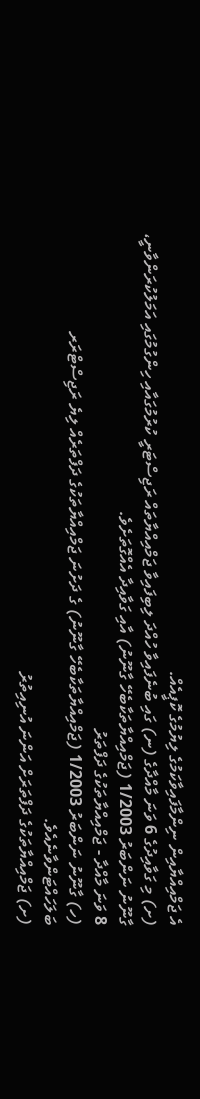އެ ޖަމްއިއްޔާއިން ނިންމާފައިވާކަމުގެ ލިޔުމުގެ ކޮޕީއެއް.
(ށ) މި ގަވާއިދުގެ 6 ވަނަ މާއްދާގެ (ނ) ގައި ބުނެފައިވާ ހުއްދަ ލިބިފައިވާ ޖަމްއިއްޔާތައް ރަޖިސްޓަރީ ކުރުމުގައާއި ހިންގުމުގައި އަމަލުކުރަންވާނީ، ގާނޫނު ނަންބަރު 1/2003 (ޖަމްއިއްޔާތަކާބެހޭ ގާނޫނު) އާއި ގަވާއިދާ އެއްގޮތަށެވެ.
8 ވަނަ މާއްދާ - ޖަމްއިއްޔާތަކުގެ ދަފްތަރު
(ހ) ގާނޫނު ނަންބަރު 1/2003 (ޖަމްއިއްޔާތަކާބެހޭ ގާނޫނު) ގެ ދަށުނަ ޖަމްއިއްޔާތަކުގެ ދަފްތަރެއް ލިޔެ ރަޖިސްޓްރަރ ބަލަހައްޓަންވާނެއެވެ.
(ށ) ޖަމްއިއްޔާތަކުގެ ދަފްތަރަށް އަންނަ އުނިއިތުރު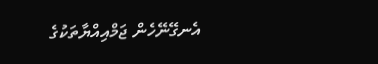އެނގޭނޭހެން ޖަމްއިއްޔާތަކުގެ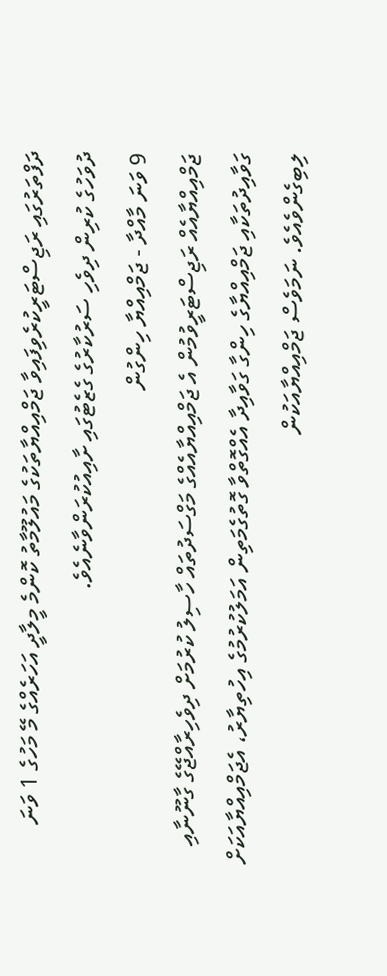ދަފްތަރުގައި ރަޖިސްޓަރީކުރެވިފައިވާ ޖަމްއިއްޔާތަކުގެ މައުލޫމާތު ކޮންމެ މީލާދީ އަހަރެއްގެ މޭ މަހުގެ 1 ވަނަ ދުވަހުގެ ކުރިން ދިވެހި ސަރުކާރުގެ ގެޒެޓުގައި ށާއިއުކުރަންވާނެއެވެ.
9 ވަނަ މާއްދާ - ޖަމްއިއްޔާ ހިންގުން
ޖަމްއިއްޔާއެއް ރަޖިސްޓަރީވުމުން އެ ޖަމްއިއްޔާއެއްގެ މަގްސަދުތައް ހާސިލު ކުރުމަށް ދިވެހިރާއްޖޭގެ ގާނޫނާއި ގަވާއިދުތަކާއި ޖަމްއިއްޔާގެ ހިންގާ ގަވާއިދާ އެއްގޮތްވާ ގޮތުގެމަތިން އަމަލުކުރުމުގެ އިހުތިޔާރު، އެޖަމްއިއްޔާއަކަށް ލިބިގެންވެއެވެ. ނަމަވެސް ޖަމްއިއްޔާއަކުން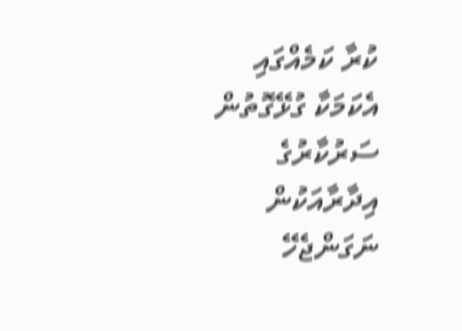ކުރާ ކަމެއްގައި އެކަމަކާ ގުޅޭގޮތުން ސަރުކާރުގެ އިދާރާއަކުން ނަގަންޖެހޭ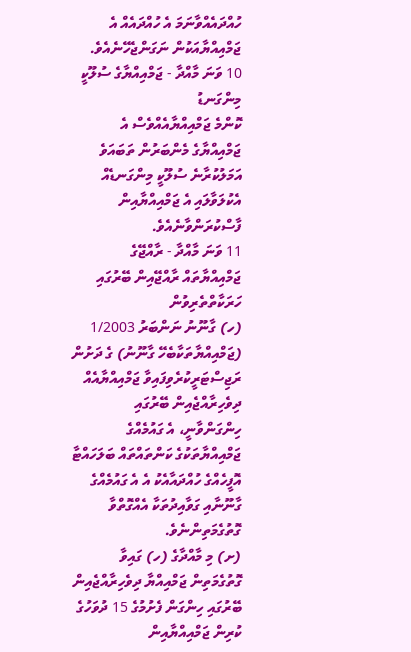ހުއްދައެއްވާނަމަ އެ ހުއްދައެއް އެ ޖަމްއިއްޔާއަކުން ނަގަންޖެހޭނެއެވެ.
10 ވަނަ މާއްދާ - ޖަމްއިއްޔާގެ ސުލޫކީ މިންގަނޑު
ކޮންމެ ޖަމްއިއްޔާއެއްވެސް އެ ޖަމްއިއްޔާގެ މެންބަރުން ތަބައަވެ އަމަލުކުރާނެ ސުލޫކީ މިންގަނޑެއް އެކުލަވާލައި އެ ޖަމްއިއްޔާއިން ފާސްކުރަންވާނެއެވެ.
11 ވަނަ މާއްދާ - ރާއްޖޭގެ ޖަމްއިއްޔާތައް ރާއްޖޭއިން ބޭރުގައި ހަރަކާތްތެރިވުން
(ހ) ގާނޫނު ނަންބަރު 1/2003 (ޖަމްއިއްޔާތަކާބެހޭ ގާނޫނު) ގެ ދަށުން ރަޖިސްޓަރީކުރެވިފައިވާ ޖަމްއިއްޔާއެއް ދިވެހިރާއްޖެއިން ބޭރުގައި ހިންގަންވާނީ، އެ ގައުމެއްގެ ޖަމްއިއްޔާތަކުގެ ކަންތައްތައް ބަލަހައްޓާ އޮފީހެއްގެ ހުއްދައާއެކު އެ އެ ގައުމެއްގެ ގާނޫނާއި ގަވާއިދުތަކާ އެއްގޮތްވާ ގޮތުގެމަތިންނެވެ.
(ށ) މި މާއްދާގެ (ހ) ގައިވާ ގޮތުގެމަތިން ޖަމްއިއްޔާ ދިވެހިރާއްޖެއިން ބޭރުގައި ހިންގަން ފެށުމުގެ 15 ދުވަހުގެ ކުރިން ޖަމްއިއްޔާއިން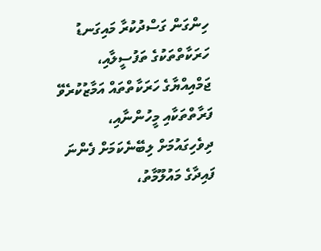ހިންގަން ގަސްދުކުރާ މައިގަނޑު ހަރަކާތްތަކުގެ ތަފުސީލާއި، ޖަމްއިއްޔާގެ ހަރަކާތްތައް އަމާޒުކުރެވޭ ފަރާތްތަކާއި މީހުންނާއި، ދިވެހިގައުމަށް ލިބޭނެކަމަށް ފެންނަ ފައިދާގެ މައުލޫމާތު،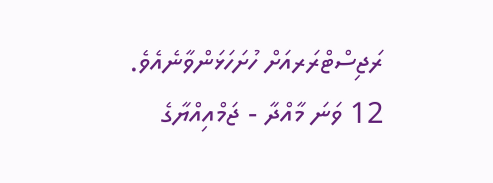ރަޖިސްޓްރަރއަށް ހުށަހަޅަންވާނެއެވެ.
12 ވަނަ މާއްދާ - ޖަމްއިއްޔާގެ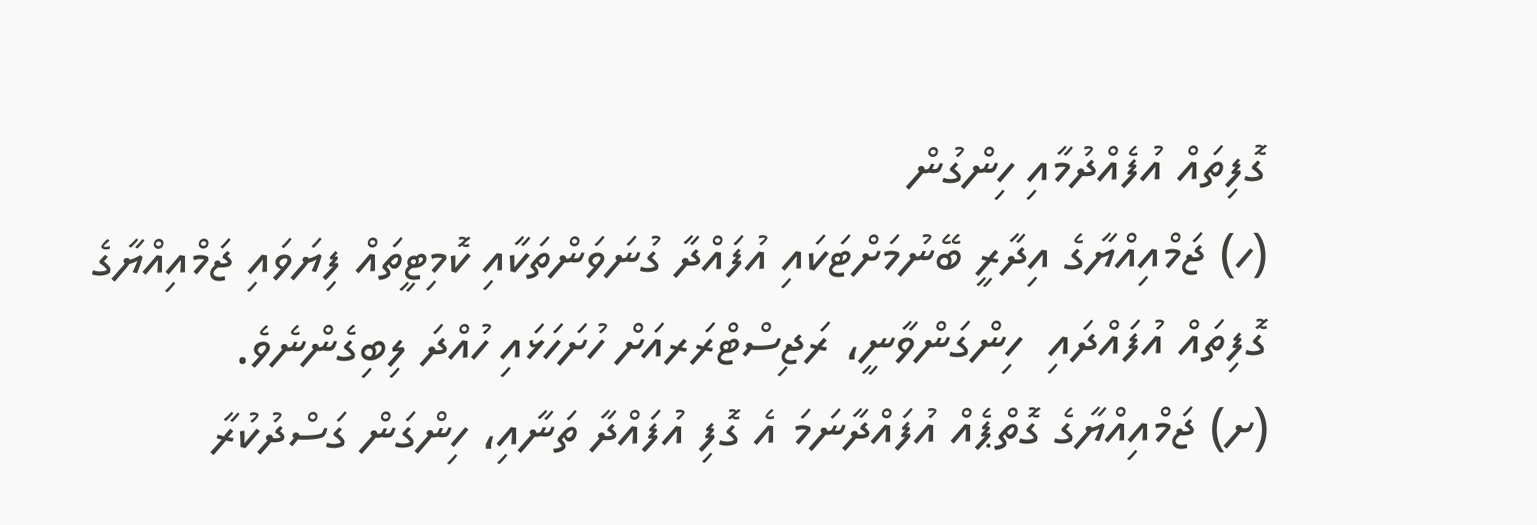ގޮފިތައް އުފެއްދުމާއި ހިންގުން
(ހ) ޖަމްއިއްޔާގެ އިދާރީ ބޭނުމަށްޓަކައި އުފައްދާ ގުނަވަންތަކާއި ކޮމިޓީތައް ފިޔަވައި ޖަމްއިއްޔާގެ ގޮފިތައް އުފައްދައި  ހިންގަންވާނީ، ރަޖިސްޓްރަރއަށް ހުށަހަޅައި ހުއްދަ ލިބިގެންނެވެ.
(ށ) ޖަމްއިއްޔާގެ ގޮތްޕެއް އުފައްދާނަމަ އެ ގޮފި އުފައްދާ ތަނާއި، ހިންގަން ގަސްދުކުރާ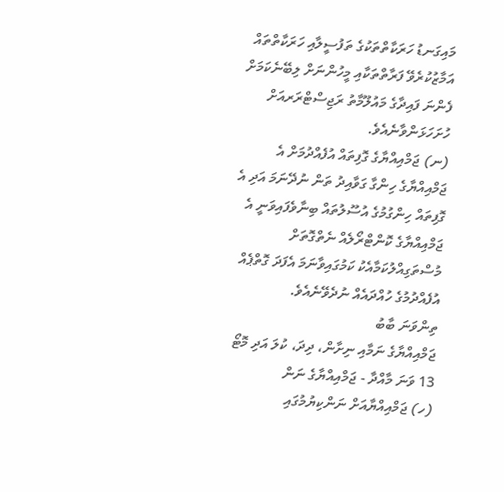މައިގަނޑު ހަރަކާތްތަކުގެ ތަފުސީލާއި ހަރަކާތްތައް އަމާޒުކުރެވޭ ފަރާތްތަކާއި މީހުންނަށް ލިބޭނެކަމަށް ފެންނަ ފައިދާގެ މައުލޫމާތު ރަޖިސްޓްރަރއަށް ހުށަހަޅަންވާނެއެވެ.
(ނ) ޖަމްއިއްޔާގެ ގޮފިތައް އުފެއްދުމަށް އެ ޖަމްއިއްޔާގެ ހިންގާ ގަވާއިދު ތަން ނުދޭނަމަ އަދި އެ ގޮފިތައް ހިންގުމުގެ އުސޫލުތައް ބިނާވެފައިވަނީ އެ ޖަމްއިއްޔާގެ ކޮންޓްރޯލެއް ނެތްގޮތަށް  މުސްތަގިއްލުކަމާއެކު ކަމުގައިވާނަމަ އެފަދަ ގޮތްޕެއް އުފެއްދުމުގެ ހުއްދައެއް ނުދެވޭނެއެވެ.
ތިންވަނަ ބާބު
ޖަމްއިއްޔާގެ ނަމާއި ނިށާން، ދިދަ، ކުލަ އަދި މޮޓޯ
13 ވަނަ މާއްދާ - ޖަމްއިއްޔާގެ ނަން
(ހ) ޖަމްއިއްޔާއަށް ނަންކިޔުމުގައި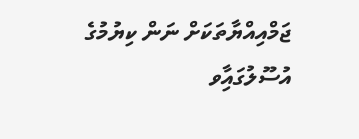ޖަމްއިއްޔާތަކަށް ނަން ކިޔުމުގެ އުސޫލުގައިާވ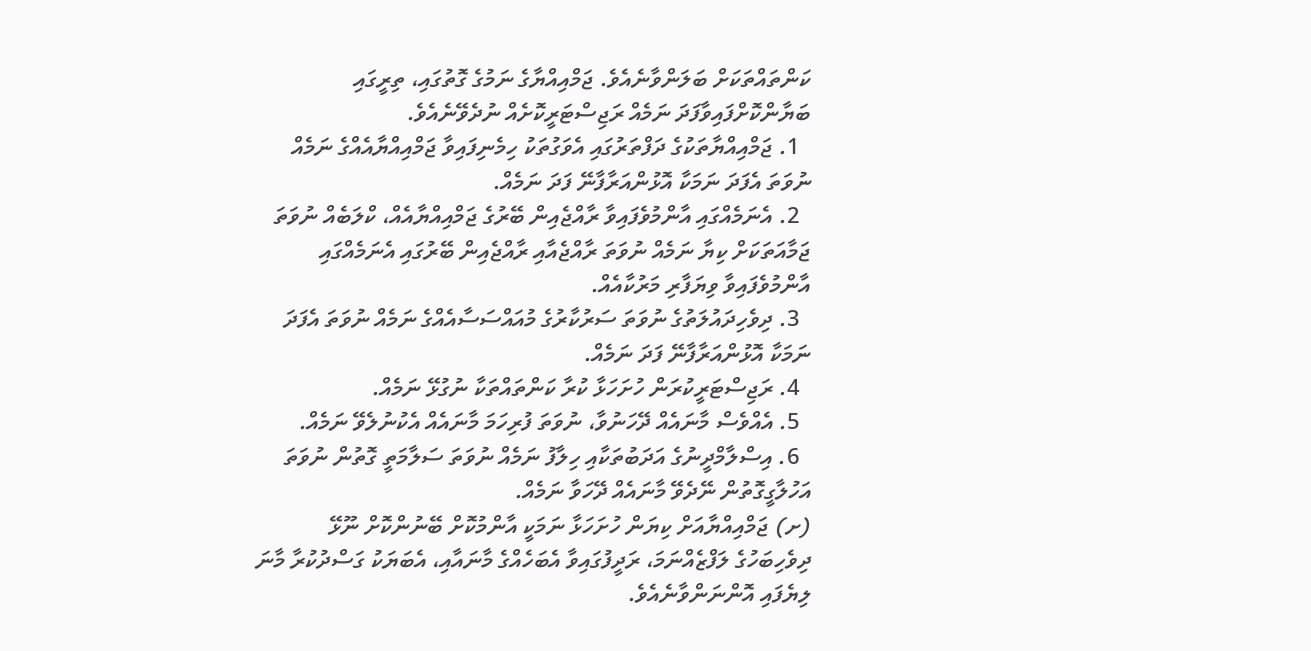ކަންތައްތަކަށް ބަލަންވާނެއެވެ. ޖަމްއިއްޔާގެ ނަމުގެ ގޮތުގައި، ތިރީގައި ބަޔާންކޮށްފައިވާފަދަ ނަމެއް ރަޖިސްޓަރީކޮށެއް ނުދެވޭނެއެވެ.
  1. ޖަމްއިއްޔާތަކުގެ ދަފްތަރުގައި އެވަގުތަކު ހިމެނިފައިވާ ޖަމްއިއްޔާއެއްގެ ނަމެއް ނުވަތަ އެފަދަ ނަމަކާ އޮޅުންއަރާފާނޭ ފަދަ ނަމެއް.
  2. އެނަމެއްގައި އާންމުވެފައިވާ ރާއްޖެއިން ބޭރުގެ ޖަމްއިއްޔާއެއް، ކްލަބެއް ނުވަތަ ޖަމާއަތަކަށް ކިޔާ ނަމެއް ނުވަތަ ރާއްޖެއާއި ރާއްޖެއިން ބޭރުގައި އެނަމެއްގައި އާންމުވެފައިވާ ވިޔަފާރި މަރުކާއެއް.
  3. ދިވެހިދައުލަތުގެ ނުވަތަ ސަރުކާރުގެ މުއައްސަސާއެއްގެ ނަމެއް ނުވަތަ އެފަދަ ނަމަކާ އޮޅުންއަރާފާނޭ ފަދަ ނަމެއް.
  4. ރަޖިސްޓަރީކުރަން ހުށަހަޅާ ކުރާ ކަންތައްތަކާ ނުގުޅޭ ނަމެއް.
  5. އެއްވެސް މާނައެއް ދޭހަނުވާ، ނުވަތަ ފުރިހަމަ މާނައެއް އެކުނުލެވޭ ނަމެއް.
  6. އިސްލާމްދީނުގެ އަދަބުތަކާއި ހިލާފު ނަމެއް ނުވަތަ ސަލާމަތީ ގޮތުން ނުވަތަ އަހުލާގީގޮތުން ނޭދެވޭ މާނައެއް ދޭހަވާ ނަމެއް.
(ށ) ޖަމްއިއްޔާއަށް ކިޔަން ހުށަހަޅާ ނަމަކީ އާންމުކޮށް ބޭނުންކޮށް ނޫޅޭ ދިވެހިބަހުގެ ލަފްޒެއްނަމަ، ރަދީފުގައިވާ އެބަހެއްގެ މާނައާއި، އެބަޔަކު ގަސްދުކުރާ މާނަ ލިޔެފައި އޮންނަންވާނެއެވެ.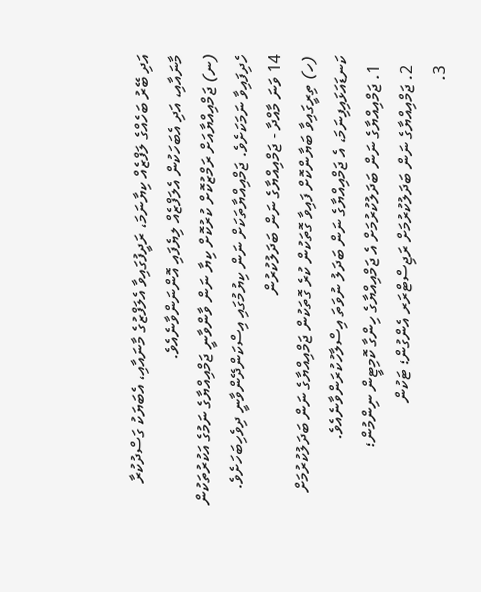އަދި ބޭރު ބަހެއްގެ ލަފްޒެއް ކިޔާނަމަ، ރަދީފުގައިވާ އެލަފްޒުގެ މާނައާއި، އެބަޔަކު ގަސްދުކުރާ މާނައާއި، އަދި އެބަހަކުން އެލަފްޒެއް ލިޔެފައި އޮންނަންވާނެއެވެ.
(ނ) ޖަމްއިއްޔާއަށް ރަމްޒުކޮށް ކުރުކޮށް ކިޔާ ނަން ވާންވާނީ ޖަމްއިއްޔާގެ ނަމުގެ އަކުރުތަކުން ހެދިފައިވާ ނަމަކަށެވެ. ޖަމްއިއްޔާތަކަށް ނަން ކިޔުމުގައި އިސްކަންދޭންވާނީ ދިވެހިބަހަށެވެ.
14 ވަނަ މާއްދާ - ޖަމްއިއްޔާގެ ނަން ބަދަލުކުރުން
(ހ) ތިރީގައިވާ ބަޔާންކޮށް ފައިވާ ގޮތަކުން ކުރެ ގޮތަކުން ޖަމްއިއްޔާގެ ނަން ބަދަލުކުރުމަށް ކަނޑައަޅައިފިނަމަ، އެ ޖަމްއިއްޔާގެ ނަން ބަދަލު ނުވަތަ އިސްލާހުކުރަންވާނެއެވެ.
  1. ޖަމްއިއްޔާގެ ނަން ބަދަލުކުރުމަށް އެ ޖަމްއިއްޔާގެ ހިންގާ ކޮމިޓީން ނިންމުން؛
  2. ޖަމްއިއްޔާގެ ނަން ބަދަލުކުރުމަށް ރަޖިސްޓްރަރ އެންގުން؛ ޓަކުން
  3.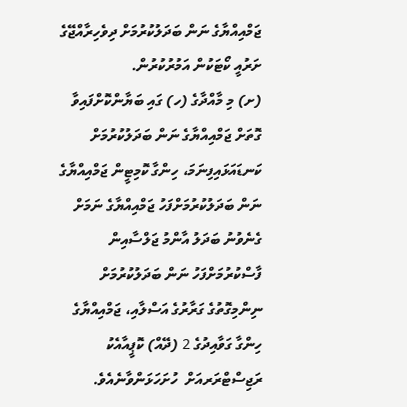ޖަމްއިއްޔާގެ ނަން ބަދަލުކުރުމަށް ދިވެހިރާއްޖޭގެ ށަރުއީ ކޯޓަކުން އަމުރުކުރުން.
(ށ) މި މާއްދާގެ (ހ) ގައި ބަޔާންކޮށްފައިވާ ގޮތަށް ޖަމްއިއްޔާގެ ނަން ބަދަލުކުރުމަށް ކަނޑައަޅައިފިނަމަ، ހިންގާ ކޮމިޓީން ޖަމްއިއްޔާގެ ނަން ބަދަލުކުރުމަށްފަހު ޖަމްއިއްޔާގެ ނަމަށް ގެނެވުނު ބަދަލު އާންމު ޖަލްސާއިން ފާސްކުރުމަށްފަހު ނަން ބަދަލުކުރުމަށް ނިންމިގޮތުގެ ގަރާރުގެ އަސްލާއި، ޖަމްއިއްޔާގެ ހިންގާ ގަވާއިދުގެ 2 (ދޭއް) ކޮޕީއާއެކު ރަޖިސްޓްރަރއަށް  ހުށަހަޅަންވާނެއެވެ.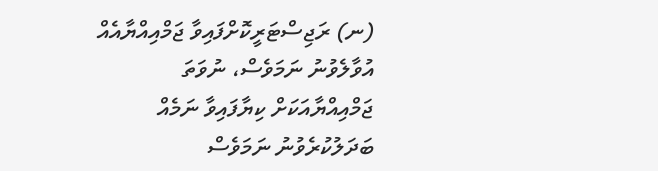(ނ) ރަޖިސްޓަރީކޮށްފައިވާ ޖަމްއިއްޔާއެއް އުވާލެވުނު ނަމަވެސް، ނުވަތަ ޖަމްއިއްޔާއަކަށް ކިޔާފައިވާ ނަމެއް ބަދަލުކުރެވުނު ނަމަވެސް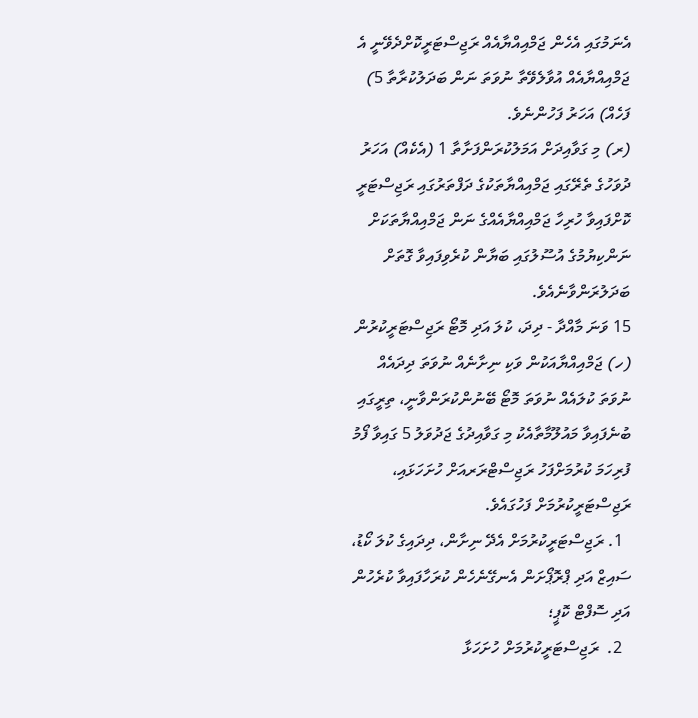އެނަމުގައި އެހެން ޖަމްއިއްޔާއެއް ރަޖިސްޓަރީކޮށްދެވޭނީ އެ ޖަމްއިއްޔާއެއް އުވާލެވޭތާ ނުވަތަ ނަން ބަދަލުކުރާތާ 5) ފަހެއް) އަހަރު ފަހުންނެވެ.
(ރ) މި ގަވާއިދަށް އަމަލުކުރަންފަށާތާ 1 (އެކެއް) އަހަރު ދުވަހުގެ ތެރޭގައި ޖަމްއިއްޔާތަކުގެ ދަފްތަރުގައި ރަޖިސްޓަރީ ކޮށްފައިވާ ހުރިހާ ޖަމްއިއްޔާއެއްގެ ނަން ޖަމްއިއްޔާތަކަށް ނަންކިޔުމުގެ އުސޫލުގައި ބަޔާން ކުރެވިފައިވާ ގޮތަށް  ބަދަލުރަންވާނެއެވެ.
15 ވަނަ މާއްދާ - ދިދަ، ކުލަ އަދި މޮޓޯ ރަޖިސްޓަރީކުރުން
(ހ) ޖަމްއިއްޔާއަކުން ވަކި ނިށާނެއް ނުވަތަ ދިދައެއް ނުވަތަ ކުލައެއް ނުވަތަ މޮޓޯ ބޭނުންކުރަންވާނީ، ތިރީގައި ބުނެފައިވާ މައުލޫމާތާއެކު މި ގަވާއިދުގެ ޖަދުވަލު 5 ގައިވާ ފޯމު ފުރިހަމަ ކުރުމަށްފަހު ރަޖިސްޓްރަރއަށް ހުށަހަޅައި، ރަޖިސްޓަރީކުރުމަށް ފަހުގައެވެ.
  1. ރަޖިސްޓަރީކުރުމަށް އެދޭ ނިށާން، ދިދައިގެ ކުލަ ކޯޑު، ސައިޒް އަދި ޕްރޮޕޯށަން އެނގޭނެހެން ކުރަހާފައިވާ ކުރެހުން އަދި ސޮފްޓް ކޮޕީ؛
  2.  ރަޖިސްޓަރީކުރުމަށް ހުށަހަޅާ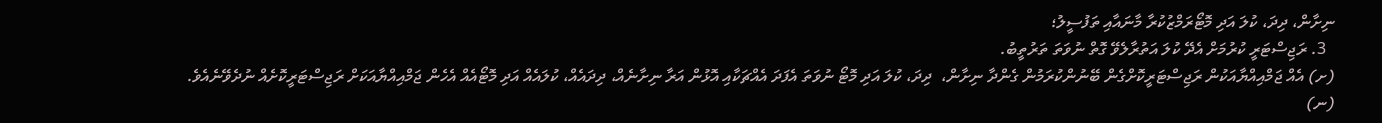ނިށާން، ދިދަ، ކުލަ އަދި މޮޓޯރަމްޒުކުރާ މާނައާއި ތަފުސީލު؛
  3. ރަޖިސްޓަރީ ކުރުމަށް އެދޭ ކުލަ އަތުރާލެވޭ ގޮތް ނުވަތަ ތަރުތީބު.
(ށ) އެއް ޖަމްއިއްޔާއަކުން ރަޖިސްޓަރީކޮށްގެން ބޭނުންކުރަމުން ގެންދާ ނިށާން،  ދިދަ، ކުލަ އަދި މޮޓޯ ނުވަތަ އެފަދަ އެއްޗަކާއި އޮޅުން އަރާ ނިށާނެއް، ދިދައެއް، ކުލައެއް އަދި މޮޓޯއެއް އެހެން ޖަމްއިއްޔާއަކަށް ރަޖިސްޓަރީކޮށެއް ނުދެވޭނެއެވެ.
(ނ)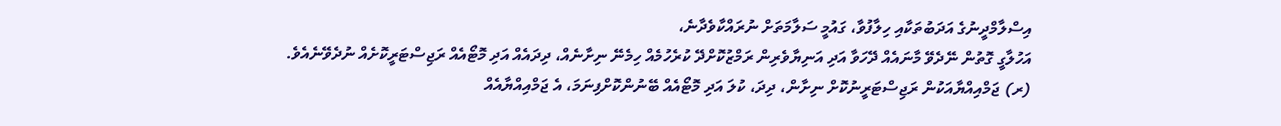އިސްލާމްދީނުގެ އަދަބުތަކާއި ހިލާފުވާ، ގައުމީ ސަލާމަތަށް ނުރައްކާވެދާނެ،
އަހުލާގީ ގޮތުން ނޭދެވޭ މާނައެއް ދޭހަވާ އަދި އަނިޔާވެރިން ރަމްޒުކޮށްދޭ ކުރެހުމެއް ހިމެނޭ ނިށާނެއް، ދިދައެއް އަދި މޮޓޯއެއް ރަޖިސްޓަރީކޮށެއް ނުދެވޭނެއެވެ.
(ރ) ޖަމްއިއްޔާއަކުން ރަޖިސްޓަރީނުކޮށް ނިށާން، ދިދަ، ކުލަ އަދި މޮޓޯއެއް ބޭނުންކޮށްފިނަމަ، އެ ޖަމްއިއްޔާއެއް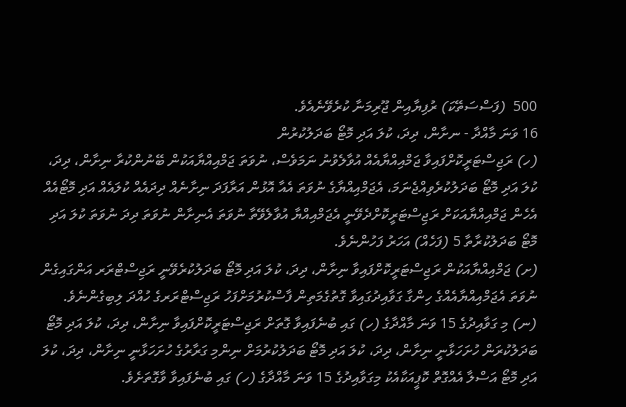500  (ފަސްސަތޭކަ) ރުފިޔާއިން ޖޫރިމަނާ ކުރެވޭނެއެވެ.
16 ވަނަ މާއްދާ - ނށާން، ދިދަ، ކުލަ އަދި މޮޓޯ ބަދަލުކުރުން
(ހ) ރަޖިސްޓަރީކޮށްފައިވާ ޖަމްއިއްޔާއެއް އުވާލެވުނު ނަމަވެސް، ނުވަތަ ޖަމްއިއްޔާއަކުން ބޭނުންކުރާ ނިށާން، ދިދަ، ކުލަ އަދި މޮޓޯ ބަދަލުކުރެވިއްޖެނަމަ، އެޖަމްއިއްޔާގެ ނުވަތަ އެއާ އޮޅުން އަރާފަދަ ނިށާނެއް ދިދައެއް ކުލައެއް އަދި މޮޓޯއެއް އެހެން ޖަމްއިއްޔާއަކަށް ރަޖިސްޓަރީކޮށްދެވޭނީ އެޖަމްއިއްޔާ އުވާލެވޭތާ ނުވަތަ އެނިށާން ނުވަތަ ދިދަ ނުވަތަ ކުލަ އަދި މޮޓޯ ބަދަލުކުރާތާ 5 (ފަހެއް) އަހަރު ފަހުންނެވެ.
(ށ) ޖަމްއިއްޔާއަކުން ރަޖިސްޓަރީކޮށްފައިވާ ނިށާން، ދިދަ، ކުލަ އަދި މޮޓޯ ބަދަލުކުރެވޭނީ ރަޖިސްޓްރަރ އަންގައިގެން ނުވަތަ އެޖަމްއިއްޔާއެއްގެ ހިންގާ ގަވާއިދުގައިވާ ގޮތުގެމަތިން ފާސްކުރުމަށްފަހު ރަޖިސްޓްރަރގެ ހުއްދަ ލިބިގެންނެވެ.
(ނ) މި ގަވާއިދުގެ 15 ވަނަ މާއްދާގެ (ހ) ގައި ބުނެފައިވާ ގޮތަށް ރަޖިސްޓަރީކޮށްފައިވާ ނިށާން، ދިދަ، ކުލަ އަދި މޮޓޯ ބަދަލުކުރަން ހުށަހަޅާނީ ނިށާން، ދިދަ، ކުލަ އަދި މޮޓޯ ބަދަލުކުރުމަށް ނިންމި ގަރާރުގެ ހުށަހަޅާނީ ނިށާން، ދިދަ، ކުލަ އަދި މޮޓޯ އަސްލާ އެއްގޮތް ކޮޕީއަކާއެކު މިގަވާއިދުގެ 15 ވަނަ މާއްދާގެ (ހ) ގައި ބުނެފައިވާ ވާގޮތަށެވެ.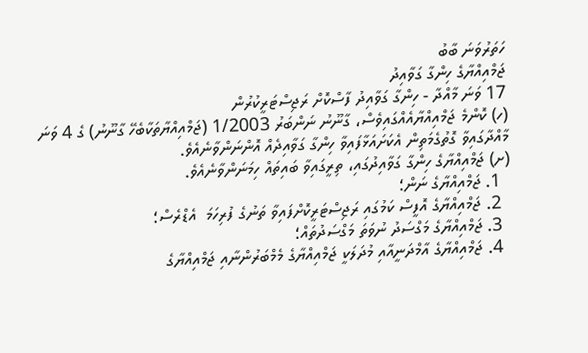ހަތަރުވަނަ ބާބު
ޖަމްއިއްޔާގެ ހިންގާ ގަވާއިދު
17 ވަނަ މާއްދާ - ހިންގާ ގަވާއިދު ފާސްކޮށް ރަޖިސްޓަރީކުރުން
(ހ) ކޮންމެ ޖަމްއިއްޔާއެއްގައިވެސް، ގާނޫނު ނަންބަރު 1/2003 (ޖަމްއިއްޔާތަކާބެހޭ ގާނޫނު) ގެ 4 ވަނަ މާއްދާގައިވާ ގޮތުގެމަތިން އެކަށައަޅާފައިވާ ހިންގާ ގަވާއިދެއް އޮންނަންވާނެއެވެ.
(ށ) ޖަމްއިއްޔާގެ ހިންގާ ގަވާއިދުގައި، ތިރީގައިވާ ބައިތައް ހިމަނަންވާނެއެވެ.
  1. ޖަމްއިއްޔާގެ ނަން؛
  2. ޖަމްއިއްޔާގެ އޮފީސް ކަމުގައި ރަޖިސްޓަރީކޮށްފައިވާ ތަނުގެ ފުރިހަމަ  އެޑްރެސް؛
  3. ޖަމްއިއްޔާގެ މަގްސަދު ނުވަތަ މަގްސަދުތައް؛
  4. ޖަމްއިއްޔާގެ އާމްދަނީއާއި މުދަލަކީ ޖަމްއިއްޔާގެ މެމްބަރުންނާއި ޖަމްއިއްޔާގެ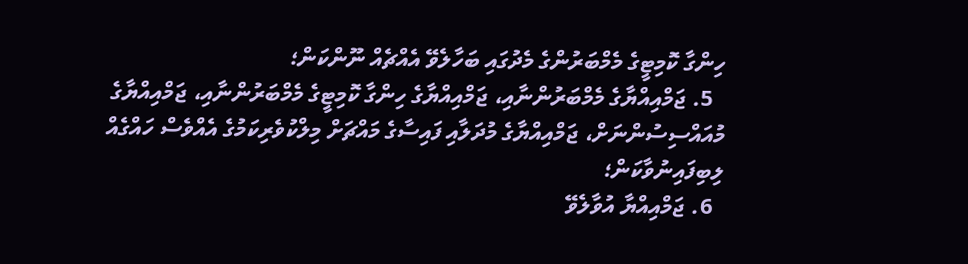ހިންގާ ކޮމިޓީގެ މެމްބަރުންގެ މެދުގައި ބަހާލެވޭ އެއްޗެއް ނޫންކަން؛
  5. ޖަމްއިއްޔާގެ މެމްބަރުންނާއި، ޖަމްއިއްޔާގެ ހިންގާ ކޮމިޓީގެ މެމްބަރުންނާއި، ޖަމްއިއްޔާގެ މުއައްސިސުންނަށް، ޖަމްއިއްޔާގެ މުދަލާއި ފައިސާގެ މައްޗަށް މިލްކުވެރިކަމުގެ އެއްވެސް ހައްގެއް ލިބިފައިނުވާކަން؛
  6. ޖަމްއިއްޔާ އުވާލެވޭ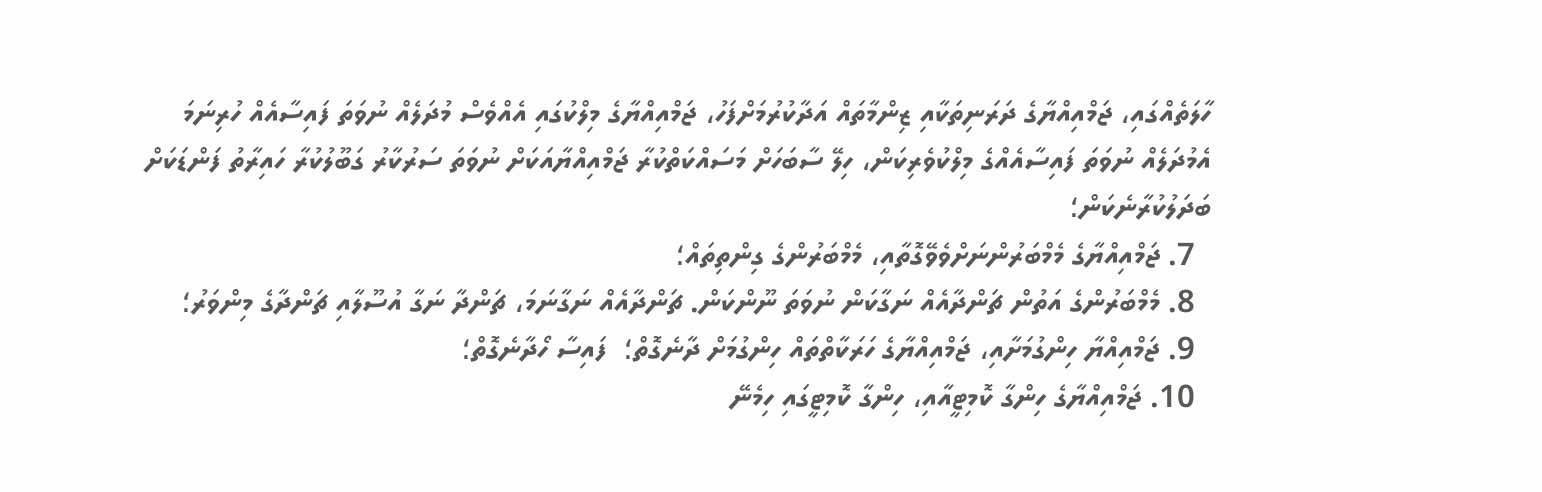ހާލަތެއްގައި، ޖަމްއިއްޔާގެ ދަރަނިތަކާއި ޒިންމާތައް އަދާކުރުމަށްފަހު، ޖަމްއިއްޔާގެ މިލްކުގައި އެއްވެސް މުދަލެއް ނުވަތަ ފައިސާއެއް ހުރިނަމަ އެމުދަލެއް ނުވަތަ ފައިސާއެއްގެ މިލްކުވެރިކަން، ހިލޭ ސާބަހަށް މަސައްކަތްކުރާ ޖަމްއިއްޔާއަކަށް ނުވަތަ ސަރުކާރު ގަބޫލުކުރާ ހައިރާތު ފަންޑަކަށް ބަދަލުކުރާނެކަން؛
  7. ޖަމްއިއްޔާގެ މެމްބަރުންނަށްވެވޭގޮތާއި، މެމްބަރުންގެ ގިންތިތައް؛
  8. މެމްބަރުންގެ އަތުން ޗަންދާއެއް ނަގާކަން ނުވަތަ ނޫންކަން. ޗަންދާއެއް ނަގާނަމަ، ޗަންދާ ނަގާ އުސޫލާއި ޗަންދާގެ މިންވަރު؛
  9. ޖަމްއިއްޔާ ހިންގުމަށާއި، ޖަމްއިއްޔާގެ ހަރަކާތްތައް ހިންގުމަށް ދާނެގޮތް؛  ފައިސާ ހޯދާނެގޮތް؛
  10. ޖަމްއިއްޔާގެ ހިންގާ ކޮމިޓީއާއި، ހިންގާ ކޮމިޓީގައި ހިމެނޭ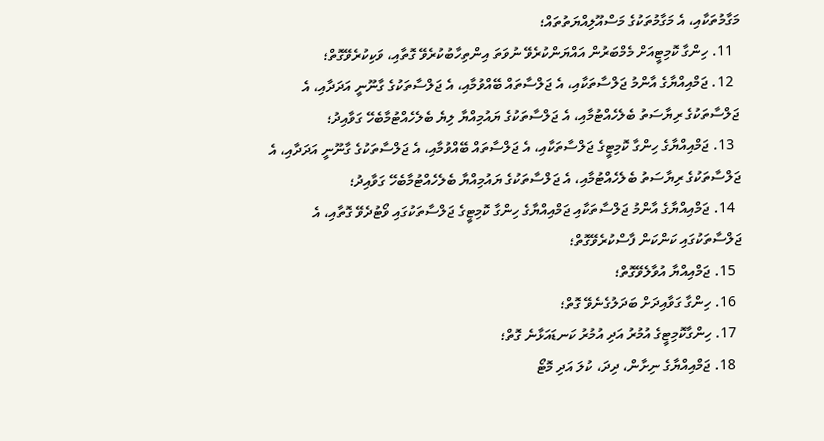މަގާމުތަކާއި، އެ މަގާމުތަކުގެ މަސްއޫލިއްޔަތުތައް؛
  11. ހިންގާ ކޮމިޓީއަށް މެމްބަރުން އައްޔަންކުރެވޭ ނުވަތަ އިންތިހާބުކުރެވޭ ގޮތާއި، ވަކިކުރެވޭގޮތް؛
  12. ޖަމްއިއްޔާގެ އާންމު ޖަލްސާތަކާއި، އެ ޖަލްސާތައް ބޭއްވުމާއި، އެ ޖަލްސާތަކުގެ ގާނޫނީ އަދަދާއި، އެ ޖަލްސާތަކުގެ ރިޔާސަތު ބެލެހެއްޓުމާއި، އެ ޖަލްސާތަކުގެ ޔައުމިއްޔާ ލިޔެ ބެލެހެއްޓުމާބެހޭ ގަވާއިދު؛
  13. ޖަމްއިއްޔާގެ ހިންގާ ކޮމިޓީގެ ޖަލްސާތަކާއި، އެ ޖަލްސާތައް ބޭއްވުމާއި، އެ ޖަލްސާތަކުގެ ގާނޫނީ އަދަދާއި، އެ ޖަލްސާތަކުގެ ރިޔާސަތު ބެލެހެއްޓުމާއި، އެ ޖަލްސާތަކުގެ ޔައުމިއްޔާ ބެލެހެއްޓުމާބެހޭ ގަވާއިދު؛
  14. ޖަމްއިއްޔާގެ އާންމު ޖަލްސާތަކާއި ޖަމްއިއްޔާގެ ހިންގާ ކޮމިޓީގެ ޖަލްސާތަކުގައި ވޯޓުދެވޭ ގޮތާއި، އެ ޖަލްސާތަކުގައި ކަންކަން ފާސްކުރެވޭގޮތް؛
  15. ޖަމްއިއްޔާ އުވާލެވޭގޮތް؛
  16. ހިންގާ ގަވާއިދަށް ބަދަލުގެނެވޭ ގޮތް؛
  17. ހިންގާކޮމިޓީގެ އުމުރު އަދި އުމުރު ކަނޑައަޅާނެ ގޮތް؛
  18. ޖަމްއިއްޔާގެ ނިށާން، ދިދަ، ކުލަ އަދި މޮޓޯ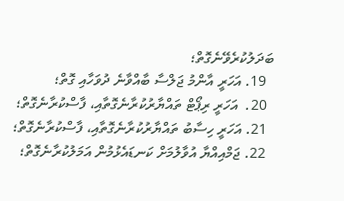ބަދަލުކުރެވޭނެގޮތް؛
  19. އަހަރީ އާންމު ޖަލްސާ ބާއްވާނެ ދުވަހާއި ގޮތް؛
  20.  އަހަރީ ރިޕޯޓް ތައްޔާރުކުރާނެގޮތާއި، ފާސްކުރާނެގޮތް؛
  21. އަހަރީ ހިސާބު ތައްޔާރުކުރާނެގޮތާއި، ފާސްކުރާނެގޮތް؛
  22. ޖަމްއިއްޔާ އުވާލުމަށް ކަނޑައެޅުމުން އަމަލުކުރާނެގޮތް؛